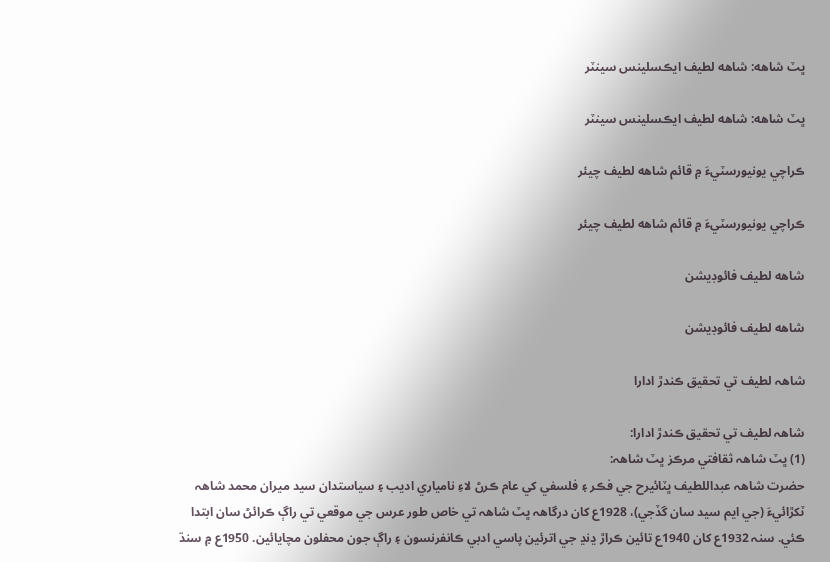ڀٽ شاهه: شاهه لطيف ايڪسلينس سينٽر

ڀٽ شاهه: شاهه لطيف ايڪسلينس سينٽر

ڪراچي يونيورسٽيءَ ۾ قائم شاهه لطيف چيئر

ڪراچي يونيورسٽيءَ ۾ قائم شاهه لطيف چيئر

شاهه لطيف فائوڊيشن

شاهه لطيف فائوڊيشن

شاھہ لطيف تي تحقيق ڪندڙ ادارا

شاھہ لطيف تي تحقيق ڪندڙ ادارا:
(1) ڀٽ شاھہ ثقافتي مرڪز ڀٽ شاھہ:
حضرت شاھہ عبداللطيف ڀٽائيرح جي فڪر ۽ فلسفي کي عام ڪرڻ لاءِ نامياري اديب ۽ سياستدان سيد ميران محمد شاھہ ٽکڙائيءَ (جي ايم سيد سان گڏجي)، 1928ع کان درگاھہ ڀٽ شاھہ تي خاص طور عرس جي موقعي تي راڳ ڪرائڻ سان ابتدا ڪئي. سنہ 1932ع کان 1940ع تائين ڪراڙ ڍنڍ جي اترئين پاسي ادبي ڪانفرنسون ۽ راڳ جون محفلون مچايائين. 1950ع ۾ سنڌ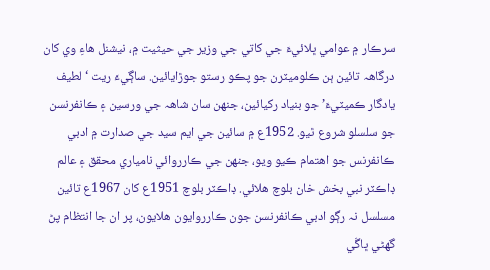سرڪار ۾ عوامي ڀلائيءَ جي کاتي جي وزير جي حيثيت ۾، نيشنل هاءِ وي کان درگاھہ تائين ٻن ڪلوميٽرن جو پڪو رستو جوڙايائين. ساڳيءَ ريت ‘لطيف يادگار ڪميٽيءَ’ جو بنياد رکيائين، جنهن سان شاھہ جي ورسين ۽ ڪانفرنسن جو سلسلو شروع ٿيو. 1952ع ۾ سائين جي ايم سيد جي صدارت ۾ ادبي ڪانفرنس جو اهتمام ڪيو ويو، جنهن جي ڪارروائي نامياري محقق ۽ عالم ڊاڪٽر نبي بخش خان بلوچ هلائي. ڊاڪٽر بلوچ 1951ع کان 1967ع تائين مسلسل نہ رڳو ادبي ڪانفرنسن جون ڪارروايون هلايون، پر ان جا انتظام پڻ گهڻي ڀاڱي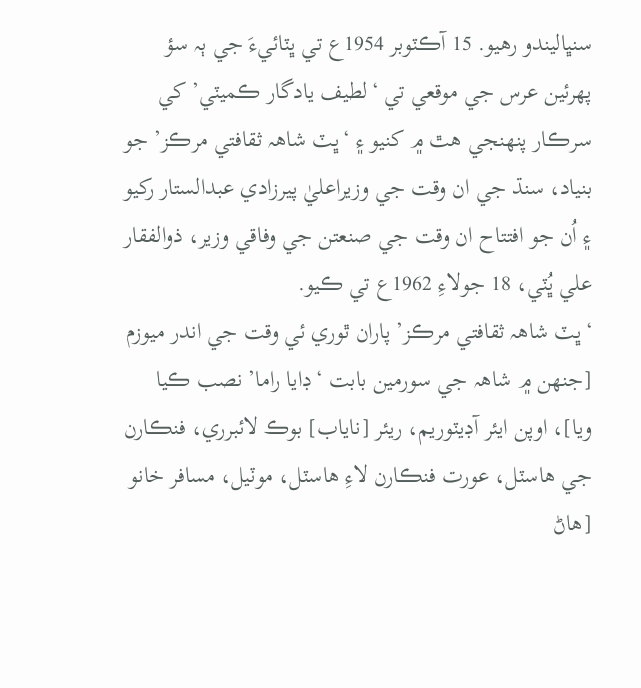سنڀاليندو رهيو. 15 آڪٽوبر 1954ع تي ڀٽائيءَ جي ٻہ سؤ پهرئين عرس جي موقعي تي ‘لطيف يادگار ڪميٽي’ کي سرڪار پنھنجي هٿ ۾ کنيو ۽ ‘ڀٽ شاھہ ثقافتي مرڪز’ جو بنياد، سنڌ جي ان وقت جي وزيراعليٰ پيرزادي عبدالستار رکيو ۽ اُن جو افتتاح ان وقت جي صنعتن جي وفاقي وزير، ذوالفقار علي ڀُٽي، 18 جولاءِ 1962ع تي ڪيو.
‘ڀٽ شاھہ ثقافتي مرڪز’ پاران ٿوري ئي وقت جي اندر ميوزم [جنهن ۾ شاھہ جي سورمين بابت ‘ڊايا راما’ نصب ڪيا ويا]، اوپن ايئر آڊيٽوريم، ريئر [ناياب] بوڪ لائبرري، فنڪارن جي هاسٽل، عورت فنڪارن لاءِ هاسٽل، موٽيل، مسافر خانو [هاڻ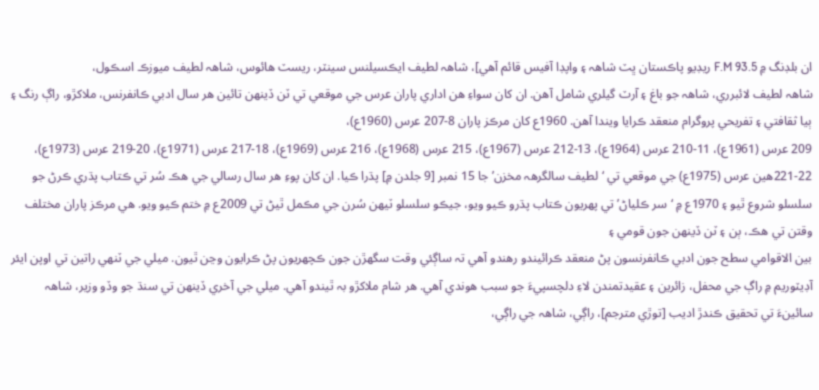ان بلڊنگ ۾ F.M 93.5 ريڊيو پاڪستان ڀٽ شاھہ ۽ واپڊا آفيس قائم آهي]، شاھہ لطيف ايڪسيلنس سينٽر، ريسٽ هائوس، شاھہ لطيف ميوزڪ اسڪول،
شاھہ لطيف لائبرري، شاھہ جو باغ ۽ آرٽ گيلري شامل آهن. ان کان سواءِ هن اداري پاران عرس جي موقعي تي ٽن ڏينهن تائين هر سال ادبي ڪانفرنس، ملاکڙو، راڳ رنگ ۽ ٻيا ثقافتي ۽ تفريحي پروگرام منعقد ڪرايا ويندا آهن. 1960ع کان مرڪز پاران 8-207 عرس (1960ع)،
209 عرس (1961ع)، 11-210 عرس (1964ع)، 13-212 عرس (1967ع)، 215 عرس (1968ع)، 216 عرس (1969ع)، 18-217 عرس (1971ع)، 20-219 عرس (1973ع)، 22-221هين عرس (1975ع) جي موقعي تي ‘لطيف سالگرھہ مخزن’ جا 15 نمبر [9 جلدن ۾] پڌرا ڪيا. ان کان پوءِ هر سال رسالي جي هڪ سُر تي ڪتاب پڌري ڪرڻ جو سلسلو شروع ٿيو ۽ 1970ع ۾ ‘سر ڪلياڻ’ تي پهريون ڪتاب پڌرو ڪيو ويو، جيڪو سلسلو ٽيهن سُرن جي مڪمل ٿيڻ تي 2009ع ۾ ختم ڪيو ويو. هي مرڪز پاران مختلف وقتن تي هڪ، ٻن ۽ ٽن ڏينهن جون قومي ۽
بين الاقوامي سطح جون ادبي ڪانفرنسون پڻ منعقد ڪرائيندو رهندو آهي تہ ساڳئي وقت سگهڙن جون ڪچهريون پڻ ڪرايون وڃن ٿيون. ميلي جي ٽنهي راتين تي اوپن ايئر آڊيٽوريم ۾ راڳ جي محفل، زائرين ۽ عقيدتمندن لاءِ دلچسپيءَ جو سبب هوندي آهي. هر شام ملاکڙو بہ ٿيندو آهي. ميلي جي آخري ڏينهن تي سنڌ جو وڏو وزير، شاھہ سائينءَ تي تحقيق ڪندڙ اديب [توڙي مترجم]، راڳي، شاھہ جي راڳي،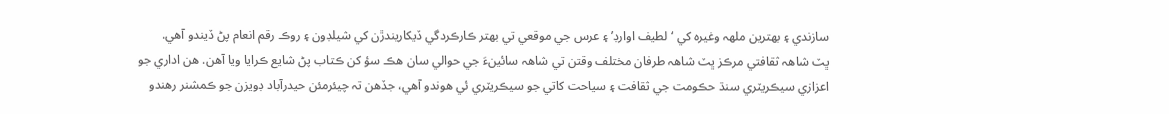سازندي ۽ بھترين ملھہ وغيرہ کي ‘لطيف اوارڊ’ ۽ عرس جي موقعي تي بهتر ڪارڪردگي ڏيکاريندڙن کي شيلڊون ۽ روڪ رقم انعام پڻ ڏيندو آهي.
ڀٽ شاھہ ثقافتي مرڪز ڀٽ شاھہ طرفان مختلف وقتن تي شاھہ سائينءَ جي حوالي سان هڪ سؤ کن ڪتاب پڻ شايع ڪرايا ويا آهن. هن اداري جو اعزازي سيڪريٽري سنڌ حڪومت جي ثقافت ۽ سياحت کاتي جو سيڪريٽري ئي هوندو آهي، جڏهن تہ چيئرمئن حيدرآباد ڊويزن جو ڪمشنر رهندو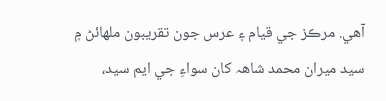آهي. مرڪز جي قيام ۽ عرس جون تقريبون ملهائڻ ۾ سيد ميران محمد شاھہ کان سواءِ جي ايم سيد،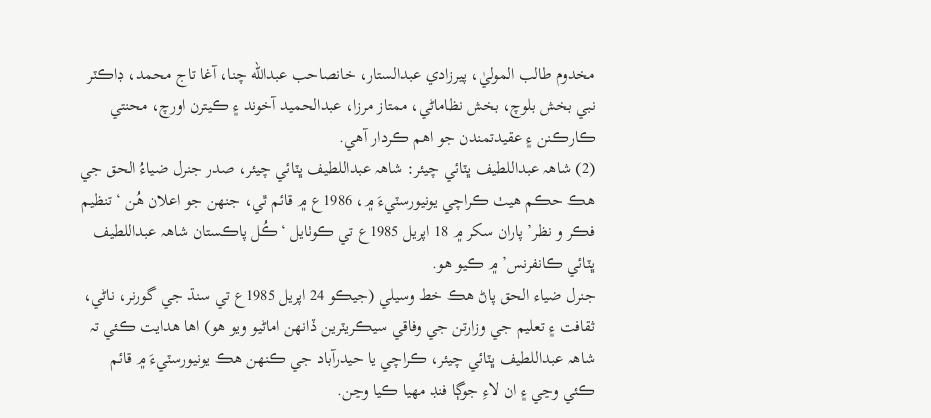مخدوم طالب الموليٰ، پيرزادي عبدالستار، خانصاحب عبدالله چنا، آغا تاج محمد، ڊاڪٽر نبي بخش بلوچ، بخش نظاماڻي، ممتاز مرزا، عبدالحميد آخوند ۽ ڪيترن اورچ، محنتي ڪارڪنن ۽ عقيدتمندن جو اهم ڪردار آهي.
(2) شاھہ عبداللطيف ڀٽائي چيئر: شاھہ عبداللطيف ڀٽائي چيئر، صدر جنرل ضياءُ الحق جي هڪ حڪم هيٺ ڪراچي يونيورسٽيءَ ۾، 1986ع ۾ قائم ٿي، جنهن جو اعلان هُن ‘تنظيم فڪر و نظر’ پاران سکر ۾ 18 اپريل 1985ع تي ڪوٺايل ‘ڪُل پاڪستان شاھہ عبداللطيف ڀٽائي ڪانفرنس’ ۾ ڪيو هو.
جنرل ضياء الحق پاڻ هڪ خط وسيلي (جيڪو 24 اپريل 1985ع تي سنڌ جي گورنر، ناڻي، ثقافت ۽ تعليم جي وزارتن جي وفاقي سيڪريٽرين ڏانهن اماڻيو ويو هو) اها هدايت ڪئي تہ شاھہ عبداللطيف ڀٽائي چيئر، ڪراچي يا حيدرآباد جي ڪنهن هڪ يونيورسٽيءَ ۾ قائم ڪئي وڃي ۽ ان لاءِ جوڳا فنڊ مهيا ڪيا وڃن.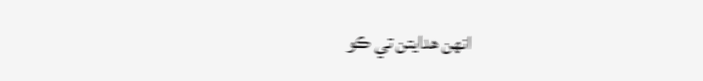انهن هدايتن تي ڪو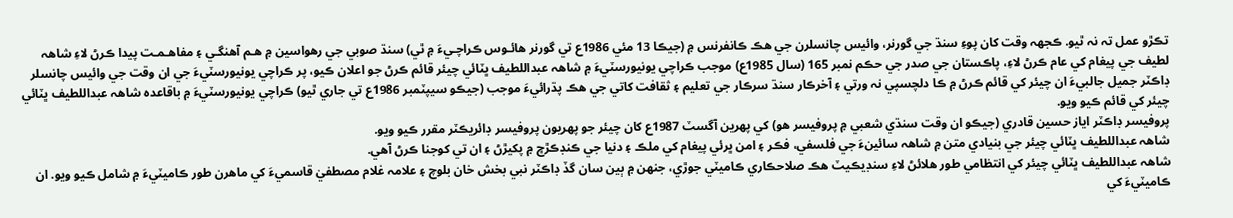تڪڙو عمل تہ نہ ٿيو. ڪجهہ وقت کان پوءِ سنڌ جي گورنر، وائيس چانسلرن جي هڪ ڪانفرنس ۾ (جيڪا 13 مئي 1986ع تي گورنر هائـوس ڪراچـيءَ ۾ ٿي) سنڌ صوبي جي رهواسين ۾ هـم آهنگـي ۽ مفاهـمـت پيدا ڪرڻ لاءِ شاھہ لطيف جي پيغام کي عام ڪرڻ لاءِ، پاڪستان جي صدر جي حڪم نمبر 165 (سال 1985ع) موجب ڪراچي يونيورسٽيءَ ۾ شاھہ عبداللطيف ڀٽائي چيئر قائم ڪرڻ جو اعلان ڪيو، پر ڪراچي يونيورسٽيءَ جي ان وقت جي وائيس چانسلر ڊاڪٽر جميل جالبيءَ ان چيئر کي قائم ڪرڻ ۾ ڪا دلچسپي نہ ورتي ۽ آخرڪار سنڌ سرڪار جي تعليم ۽ ثقافت کاتي جي هڪ پڌرائيءَ موجب (جيڪو سيپٽمبر 1986ع تي جاري ٿيو) ڪراچي يونيورسٽيءَ ۾ باقاعدہ شاھہ عبداللطيف ڀٽائي چيئر کي قائم ڪيو ويو.
پروفيسر ڊاڪٽر اياز حسين قادري (جيڪو ان وقت سنڌي شعبي ۾ پروفيسر هو) کي پهرين آگسٽ 1987ع کان چيئر جو پهريون پروفيسر ڊائريڪٽر مقرر ڪيو ويو.
شاھہ عبداللطيف ڀٽائي چيئر جي بنيادي متن ۾ شاھہ سائينءَ جي فلسفي، فڪر ۽ امن ڀرئي پيغام کي ملڪ ۽ دنيا جي ڪنڊڪڙڇ ۾ پکيڙڻ ۽ ان تي کوجنا ڪرڻ آهي.
شاھہ عبداللطيف ڀٽائي چيئر کي انتظامي طور هلائڻ لاءِ سنڊيڪيٽ هڪ صلاحڪاري ڪاميٽي جوڙي، جنهن ۾ ٻين سان گڏ ڊاڪٽر نبي بخش خان بلوچ ۽ علامہ غلام مصطفيٰ قاسميءَ کي ماهرن طور ڪاميٽيءَ ۾ شامل ڪيو ويو. ان ڪاميٽيءَ کي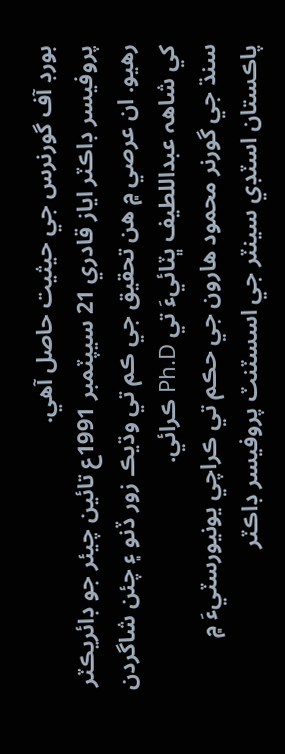بورڊ آف گورنرس جي حيثيت حاصل آهي.
پروفيسر ڊاڪٽر اياز قادري 21 سيپٽمبر 1991ع تائين چيئر جو ڊائريڪٽر رهيو. ان عرصي ۾ هن تحقيق جي ڪم تي وڌيڪ زور ڏنو ۽ چئن شاگردن کي شاھہ عبداللطيف ڀٽائيءَ تي Ph.D ڪرائي.
سنڌ جي گورنر محمود هارون جي حڪم تي ڪراچي يونيورسٽيءَ ۾ پاڪستان اسٽڊي سينٽر جي اسسٽنٽ پروفيسر ڊاڪٽر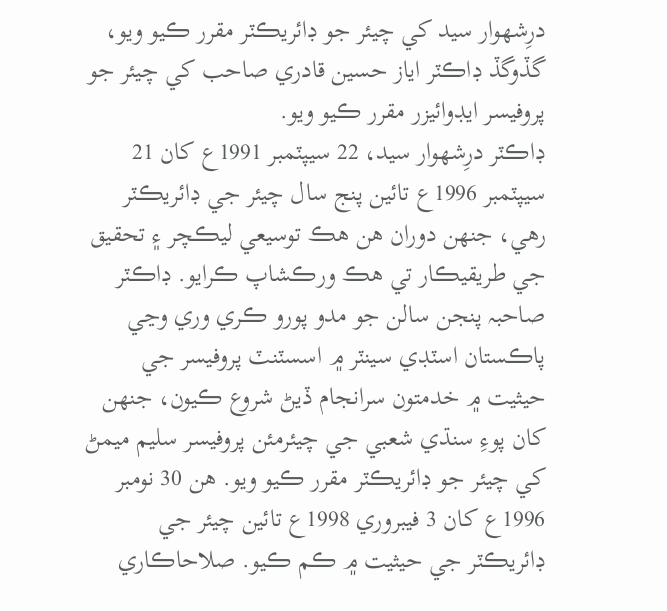درِشهوار سيد کي چيئر جو ڊائريڪٽر مقرر ڪيو ويو، گڏوگڏ ڊاڪٽر اياز حسين قادري صاحب کي چيئر جو پروفيسر ايڊوائيزر مقرر ڪيو ويو.
ڊاڪٽر درِشهوار سيد، 22 سيپٽمبر 1991ع کان 21 سيپٽمبر 1996ع تائين پنج سال چيئر جي ڊائريڪٽر رهي، جنهن دوران هن هڪ توسيعي ليڪچر ۽ تحقيق جي طريقيڪار تي هڪ ورڪشاپ ڪرايو. ڊاڪٽر صاحبہ پنجن سالن جو مدو پورو ڪري وري وڃي پاڪستان اسٽڊي سينٽر ۾ اسسٽنٽ پروفيسر جي حيثيت ۾ خدمتون سرانجام ڏيڻ شروع ڪيون، جنهن کان پوءِ سنڌي شعبي جي چيئرمئن پروفيسر سليم ميمڻ کي چيئر جو ڊائريڪٽر مقرر ڪيو ويو. هن 30 نومبر 1996ع کان 3 فيبروري 1998ع تائين چيئر جي ڊائريڪٽر جي حيثيت ۾ ڪم ڪيو. صلاحاڪاري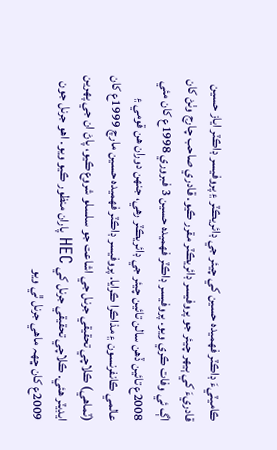ڪاميٽيءَ ڊاڪٽر فھميدہ حسين کي چيئر جي ڊائريڪٽر ۽ پروفيسر ڊاڪٽر اياز حسين قادريءَ کي ٻيهر چيئر جو پروفيسر ڊائريڪٽر مقرر ڪيو. قادري صاحب چارج وٺڻ کان اڳ ئي وفات ڪري ويو. پروفيسر ڊاڪٽر فھميدہ حسين 3 فبروري 1998ع کان مئي 2008ع تائين ڏهن سالن تائين چيئر جي ڊائريڪٽر رهي، جنهن دوران هن قومي ۽ عالمي ڪانفرنسون ۽ مذاڪرا ڪرايا. پروفيسر ڊاڪٽر فھميدہ حسين مارچ 1999ع کان (ٽماهي) ڪلاچي تحقيقي جرنل جي اشاعت جو سلسلو شروع ڪيو، پاڻ ان جي پهرين ايڊيٽر هئي. ڪلاچي تحقيقي جرنل کي HEC پاران منظور ڪيو ويو. اهو جرنل جون 2009ع کان ڇھہ ماهي جرنل ٿي ويو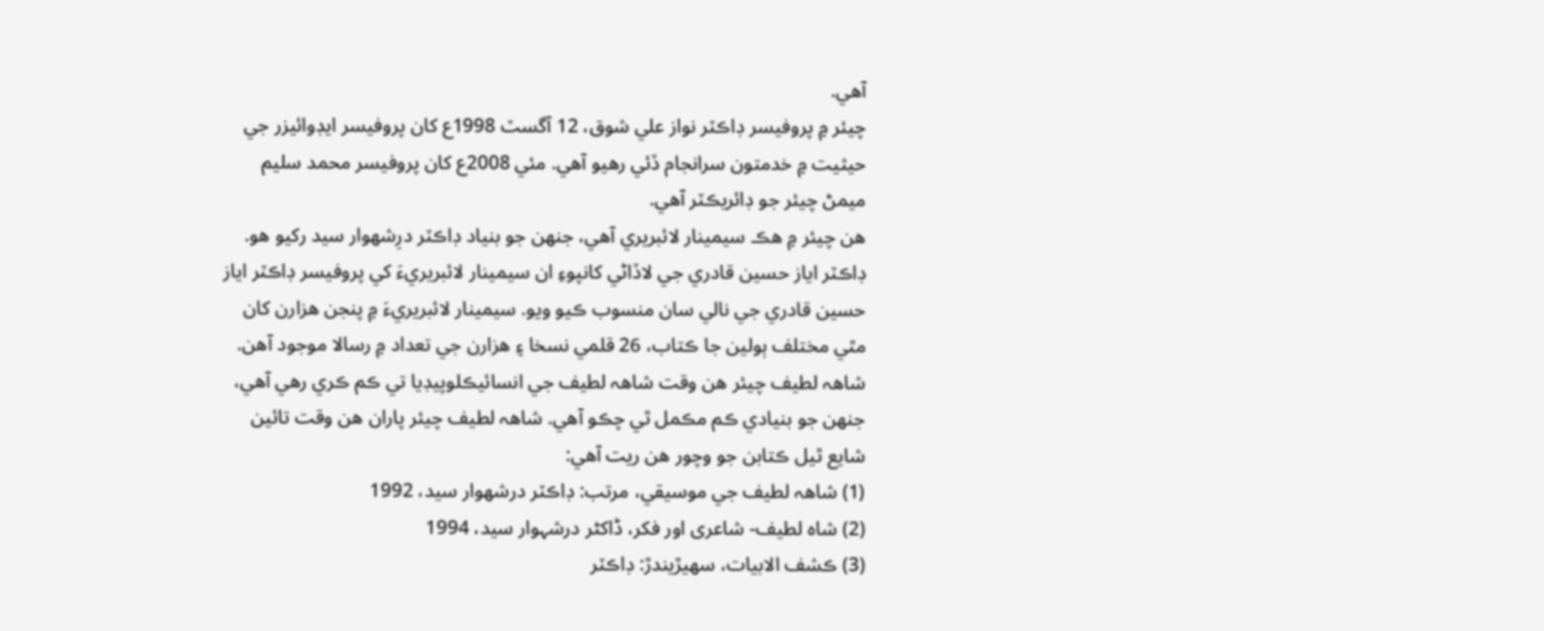آهي.
چيئر ۾ پروفيسر ڊاڪٽر نواز علي شوق، 12 آگسٽ 1998ع کان پروفيسر ايڊوائيزر جي حيثيت ۾ خدمتون سرانجام ڏئي رهيو آهي. مئي 2008ع کان پروفيسر محمد سليم ميمڻ چيئر جو ڊائريڪٽر آهي.
هن چيئر ۾ هڪ سيمينار لائبريري آهي، جنهن جو بنياد ڊاڪٽر درِشهوار سيد رکيو هو. ڊاڪٽر اياز حسين قادري جي لاڏاڻي کانپوءِ ان سيمينار لائبريريءَ کي پروفيسر ڊاڪٽر اياز حسين قادري جي نالي سان منسوب ڪيو ويو. سيمينار لائبريريءَ ۾ پنجن هزارن کان مٿي مختلف ٻولين جا ڪتاب، 26 قلمي نسخا ۽ هزارن جي تعداد ۾ رسالا موجود آهن.
شاھہ لطيف چيئر هن وقت شاھہ لطيف جي انسائيڪلوپيڊيا تي ڪم ڪري رهي آهي، جنهن جو بنيادي ڪم مڪمل ٿي چڪو آهي. شاھہ لطيف چيئر پاران هن وقت تائين شايع ٿيل ڪتابن جو وچور هن ريت آهي:
(1) شاھہ لطيف جي موسيقي، مرتب: ڊاڪٽر درشهوار سيد، 1992
(2) شاہ لطیف- شاعری اور فکر، ڈاکٹر درشہوار سید، 1994
(3) ڪشف الابيات، سهيڙيندڙ: ڊاڪٽر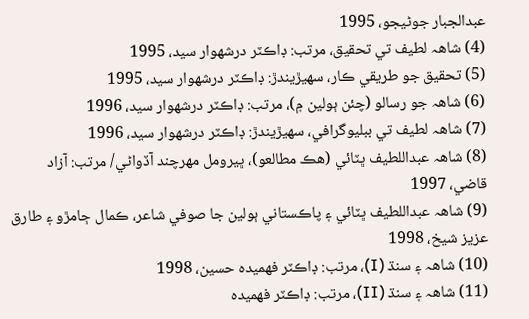عبدالجبار جوڻيجو، 1995
(4) شاھہ لطيف تي تحقيق، مرتب: ڊاڪٽر درشهوار سيد، 1995
(5) تحقيق جو طريقي ڪار، سهيڙيندڙ: ڊاڪٽر درشهوار سيد، 1995
(6) شاھہ جو رسالو (چئن ٻولين ۾)، مرتب: ڊاڪٽر درشهوار سيد، 1996
(7) شاھہ لطيف تي ببليوگرافي، سهيڙيندڙ: ڊاڪٽر درشهوار سيد، 1996
(8) شاھہ عبداللطيف ڀٽائي (هڪ مطالعو)، ڀيرومل مهرچند آڏواڻي/ مرتب: آزاد قاضي، 1997
(9) شاھہ عبداللطيف ڀٽائي ۽ پاڪستاني ٻولين جا صوفي شاعر، ڪمال ڄامڙو ۽ طارق عزيز شيخ، 1998
(10) شاھہ ۽ سنڌ (I)، مرتب: ڊاڪٽر فھميدہ حسين، 1998
(11) شاھہ ۽ سنڌ (II)، مرتب: ڊاڪٽر فھميدہ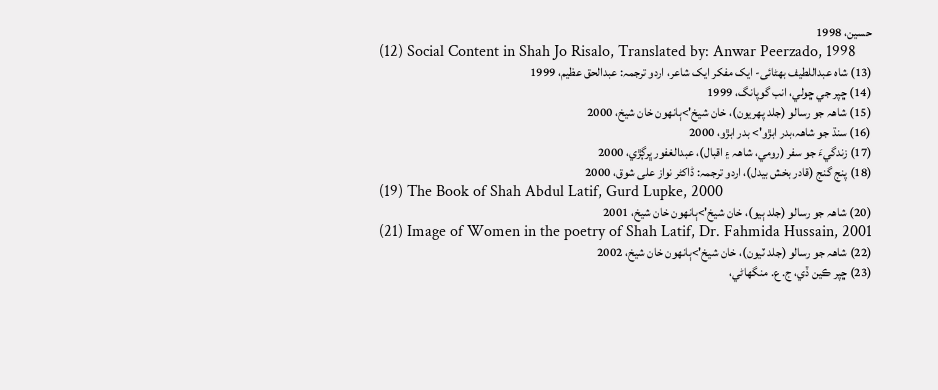حسين، 1998
(12) Social Content in Shah Jo Risalo, Translated by: Anwar Peerzado, 1998
(13) شاہ عبداللطیف بھٹائی- ایک مفکر ایک شاعر، اردو ترجمہ: عبدالحق عظیم، 1999
(14) ڇپر جي ڇولي، انب گوپانگ، 1999
(15) شاھہ جو رسالو (جلد پهريون)، خان شيخ'>ٻانھون خان شيخ، 2000
(16) سنڌ جو شاھہ،بدر ابڙو'> بدر ابڙو، 2000
(17) زندگيءَ جو سفر (رومي، شاھہ ۽ اقبال)، عبدالغفور ڀرڳڙي، 2000
(18) پنج گنج (قادر بخش بیدل)، اردو ترجمہ: ڈاکٹر نواز علی شوق، 2000
(19) The Book of Shah Abdul Latif, Gurd Lupke, 2000
(20) شاھہ جو رسالو (جلد ٻيو)، خان شيخ'>ٻانھون خان شيخ، 2001
(21) Image of Women in the poetry of Shah Latif, Dr. Fahmida Hussain, 2001
(22) شاھہ جو رسالو (جلد ٽيون)، خان شيخ'>ٻانھون خان شيخ، 2002
(23) ڇپر ڪين ڏي، ج. ع. منگهاڻي،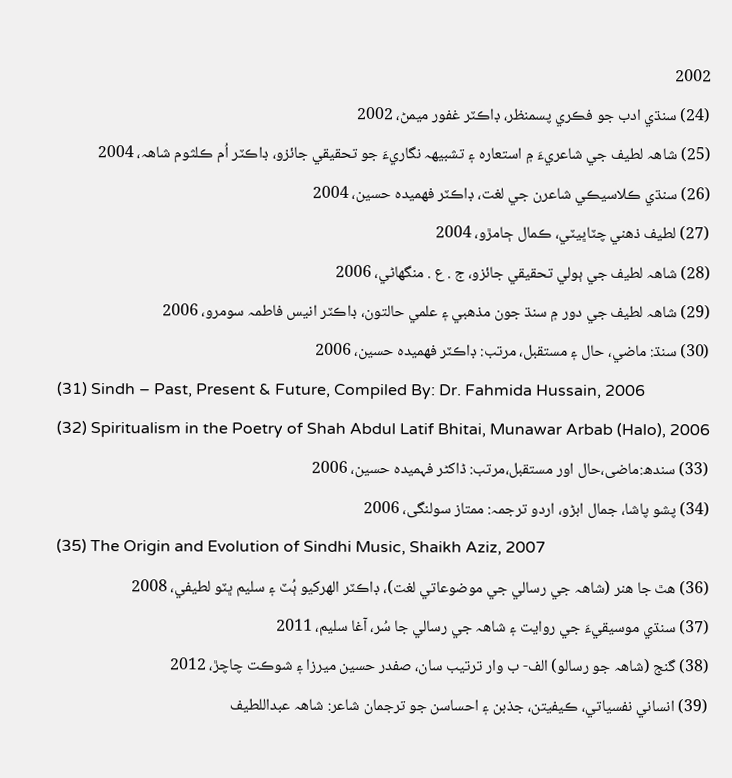2002
(24) سنڌي ادب جو فڪري پسمنظر، ڊاڪٽر غفور ميمڻ، 2002
(25) شاھہ لطيف جي شاعريءَ ۾ استعاره ۽ تشبيھہ نگاريءَ جو تحقيقي جائزو، ڊاڪٽر اُم ڪلثوم شاھہ، 2004
(26) سنڌي ڪلاسيڪي شاعرن جي لغت، ڊاڪٽر فھميدہ حسين، 2004
(27) لطيف ذهني چٽاڀيٽي، ڪمال ڄامڙو، 2004
(28) شاھہ لطيف جي ٻولي تحقيقي جائزو، ج . ع . منگهاڻي، 2006
(29) شاھہ لطيف جي دور ۾ سنڌ جون مذهبي ۽ علمي حالتون، ڊاڪٽر انيس فاطمہ سومرو، 2006
(30) سنڌ: ماضي، حال ۽ مستقبل، مرتب: ڊاڪٽر فھميدہ حسين، 2006
(31) Sindh – Past, Present & Future, Compiled By: Dr. Fahmida Hussain, 2006
(32) Spiritualism in the Poetry of Shah Abdul Latif Bhitai, Munawar Arbab (Halo), 2006
(33) سندھ:ماضی،حال اور مستقبل،مرتب: ڈاکٹر فہمیدہ حسین، 2006
(34) پشو پاشا، جمال ابڑو، اردو ترجمہ: ممتاز سولنگی، 2006
(35) The Origin and Evolution of Sindhi Music, Shaikh Aziz, 2007
(36) هٿ جا هنر (شاھہ جي رسالي جي موضوعاتي لغت)، ڊاڪٽر الھرکيو ٻُٽ ۽ سليم ڀٽو لطيفي، 2008
(37) سنڌي موسيقيءَ جي روايت ۽ شاھہ جي رسالي جا سُر، آغا سليم، 2011
(38) گنج (شاھہ جو رسالو) الف- ب وار ترتيب سان، صفدر حسين ميرزا ۽ شوڪت چاچڙ، 2012
(39) انساني نفسياتي، ڪيفيتن، جذبن ۽ احساسن جو ترجمان شاعر: شاھہ عبداللطيف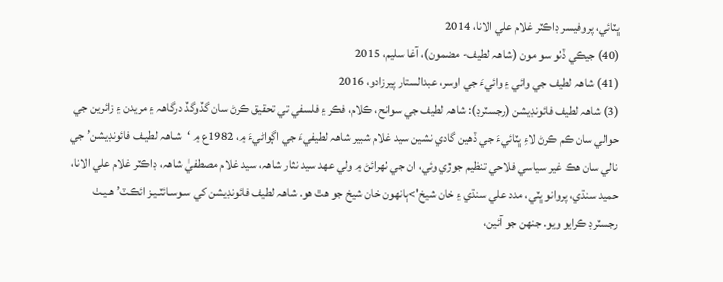ڀٽائي، پروفيسر ڊاڪٽر غلام علي الانا، 2014
(40) جيڪي ڏٺو سو مون (شاھہ لطيف- مضمون)، آغا سليم، 2015
(41) شاھہ لطيف جي وائي ۽ وائيءَ جي اوسر، عبدالستار پيرزادو، 2016
(3) شاھہ لطيف فائونڊيشن (رجسٽرڊ): شاھہ لطيف جي سوانح، ڪلام، فڪر ۽ فلسفي تي تحقيق ڪرڻ سان گڏوگڏ درگاھہ ۽ مريدن ۽ زائرين جي حوالي سان ڪم ڪرڻ لاءِ ڀٽائيءَ جي ڏهين گادي نشين سيد غلام شبير شاھہ لطيفيءَ جي اڳواڻيءَ ۾، 1982ع ۾ ‘شـاھہ لطيـف فائونڊيشن’ جي نالي سان هڪ غير سياسي فلاحي تنظيم جوڙي وئي، ان جي ٺهرائڻ ۾ ولي عھد سيد نثار شاھہ، سيد غلام مصطفيٰ شاھہ، ڊاڪٽر غلام علي الانا، حميد سنڌي، پروانو ڀٽي، مدد علي سنڌي ۽ خان شيخ'>ٻانھون خان شيخ جو هٿ هو. شاھہ لطيف فائونڊيشن کي سـوسـائٽـيـز ائڪـٽ’ هـيـٺ رجسٽرڊ ڪرايو ويو. جنهن جو آئين،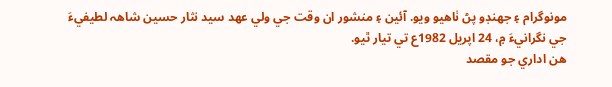مونوگرام ۽ جهنڊو پڻ ٺاهيو ويو. آئين ۽ منشور ان وقت جي ولي عھد سيد نثار حسين شاھہ لطيفيءَ جي نگرانيءَ ۾، 24 اپريل 1982ع تي تيار ٿيو.
هن اداري جو مقصد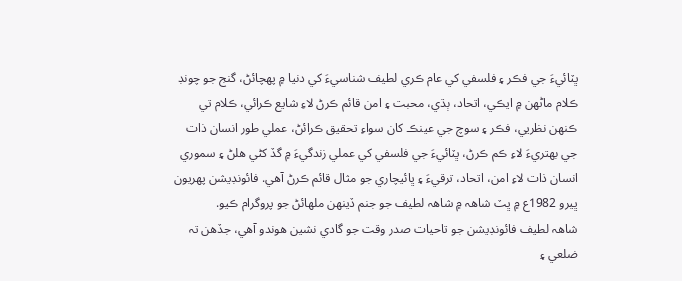ڀٽائيءَ جي فڪر ۽ فلسفي کي عام ڪري لطيف شناسيءَ کي دنيا ۾ پهچائڻ، گنج جو چونڊ ڪلام ماڻهن ۾ ايڪي، اتحاد، ٻڌي، محبت ۽ امن قائم ڪرڻ لاءِ شايع ڪرائي، ڪلام تي ڪنهن نظريي، فڪر ۽ سوچ جي عينڪ کان سواءِ تحقيق ڪرائڻ، عملي طور انسان ذات جي بهتريءَ لاءِ ڪم ڪرڻ، ڀٽائيءَ جي فلسفي کي عملي زندگيءَ ۾ گڏ کڻي هلڻ ۽ سموري انسان ذات لاءِ امن، اتحاد، ترقيءَ ۽ ڀائيچاري جو مثال قائم ڪرڻ آهي. فائونڊيشن پهريون ڀيرو 1982ع ۾ ڀٽ شاھہ ۾ شاھہ لطيف جو جنم ڏينهن ملهائڻ جو پروگرام ڪيو.
شاھہ لطيف فائونڊيشن جو تاحيات صدر وقت جو گادي نشين هوندو آهي، جڏهن تہ ضلعي ۽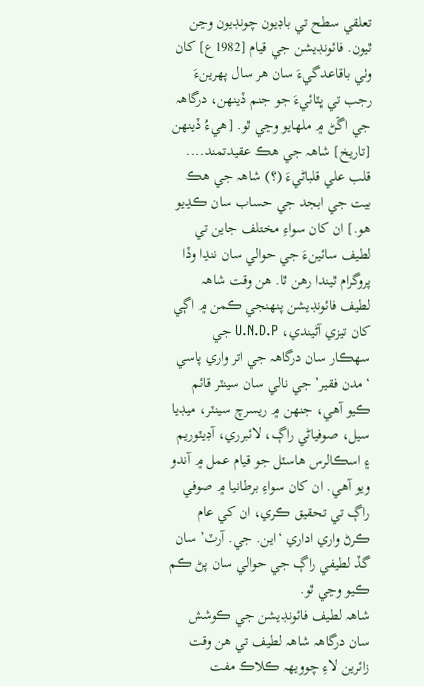تعلقي سطح تي باڊيون چونڊيون وڃن ٿيون. فائونڊيشن جي قيام [1982ع] کان وٺي باقاعدگيءَ سان هر سال پهرينءَ رجب تي ڀٽائيءَ جو جنم ڏينهن، درگاھہ جي اڱڻ ۾ ملهايو وڃي ٿو. [هيءُ ڏينهن [تاريخ] شاھہ جي هڪ عقيدتمند.... قلب علي قلباڻيءَ (؟) شاھہ جي هڪ بيت جي ابجد جي حساب سان ڪڍيو هو.] ان کان سواءِ مختلف جاين تي لطيف سائينءَ جي حوالي سان ننڍا وڏا پروگرام ٿيندا رهن ٿا. هن وقت شاھہ لطيف فائونڊيشن پنھنجي ڪمن ۾ اڳي کان تيزي آڻيندي، U.N.D.P جي سهڪار سان درگاھہ جي اتر واري پاسي ‘مدن فقير’ جي نالي سان سينٽر قائم ڪيو آهي، جنهن ۾ ريسرچ سينٽر، ميڊيا سيل، صوفياڻي راڳ، لائبرري، آڊيٽوريم ۽ اسڪالرس هاسٽل جو قيام عمل ۾ آندو ويو آهي. ان کان سواءِ برطانيا ۾ صوفي راڳ تي تحقيق ڪري، ان کي عام ڪرڻ واري اداري ‘اين. جي. آرٽ’ سان گڏ لطيفي راڳ جي حوالي سان پڻ ڪم ڪيو وڃي ٿو.
شاھہ لطيف فائونڊيشن جي ڪوشش سان درگاھہ شاھہ لطيف تي هن وقت زائرين لاءِ چوويھہ ڪلاڪ مفت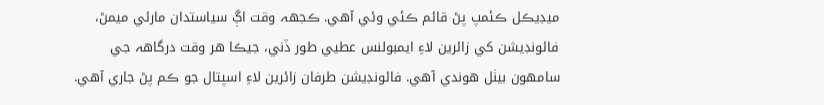ميڊيڪل ڪئمپ پڻ قائم ڪئي وئي آهي. ڪجهہ وقت اڳ سياستدان مارئي ميمڻ، فائونڊيشن کي زائرين لاءِ ايمبولنس عطيي طور ڏني، جيڪا هر وقت درگاھہ جي سامهون بيٺل هوندي آهي. فائونڊيشن طرفان زائرين لاءِ اسپتال جو ڪم پڻ جاري آهي.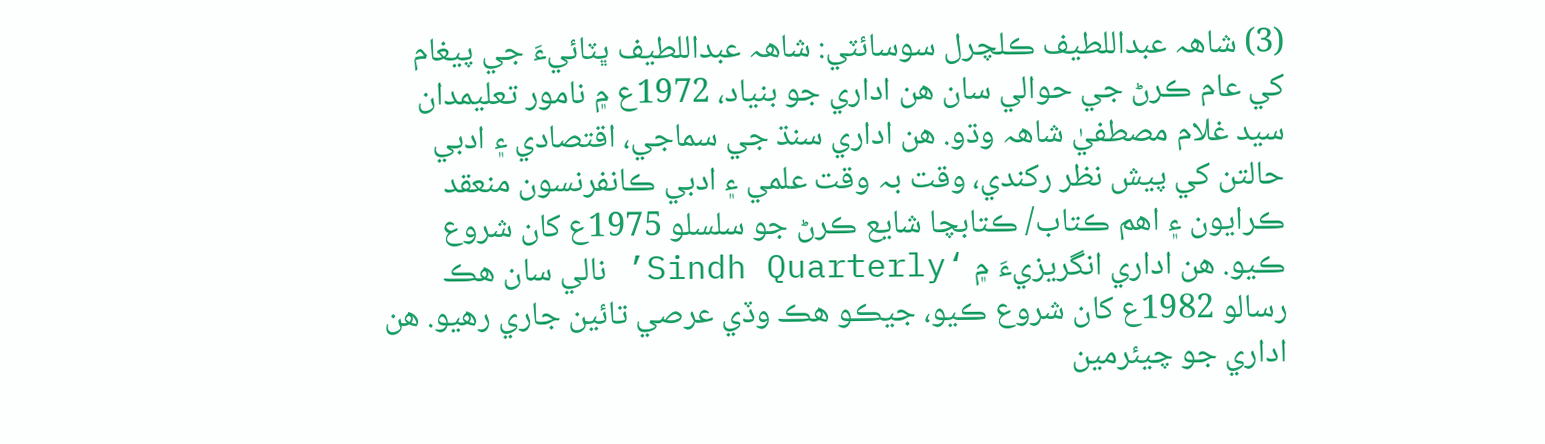(3) شاھہ عبداللطيف ڪلچرل سوسائٽي: شاھہ عبداللطيف ڀٽائيءَ جي پيغام کي عام ڪرڻ جي حوالي سان هن اداري جو بنياد، 1972ع ۾ نامور تعليمدان سيد غلام مصطفيٰ شاھہ وڌو. هن اداري سنڌ جي سماجي، اقتصادي ۽ ادبي حالتن کي پيش نظر رکندي، وقت بہ وقت علمي ۽ ادبي ڪانفرنسون منعقد ڪرايون ۽ اهم ڪتاب/ ڪتابچا شايع ڪرڻ جو سلسلو 1975ع کان شروع ڪيو. هن اداري انگريزيءَ ۾ ‘Sindh Quarterly’ نالي سان هڪ رسالو 1982ع کان شروع ڪيو، جيڪو هڪ وڏي عرصي تائين جاري رهيو. هن اداري جو چيئرمين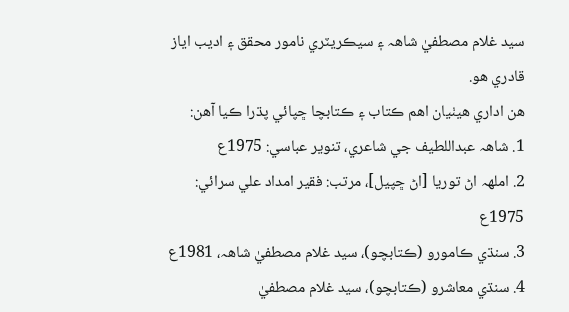سيد غلام مصطفيٰ شاھہ ۽ سيڪريٽري نامور محقق ۽ اديب اياز قادري هو.
هن اداري هيٺيان اهم ڪتاب ۽ ڪتابچا ڇپائي پڌرا ڪيا آهن:
1. شاھہ عبداللطيف جي شاعري، تنوير عباسي: 1975ع
2. املھہ اڻ توريا [اڻ ڇپيل]، مرتب: فقير امداد علي سرائي: 1975ع
3. سنڌي ڪامورو (ڪتابچو)، سيد غلام مصطفيٰ شاھہ، 1981ع
4. سنڌي معاشرو (ڪتابچو)، سيد غلام مصطفيٰ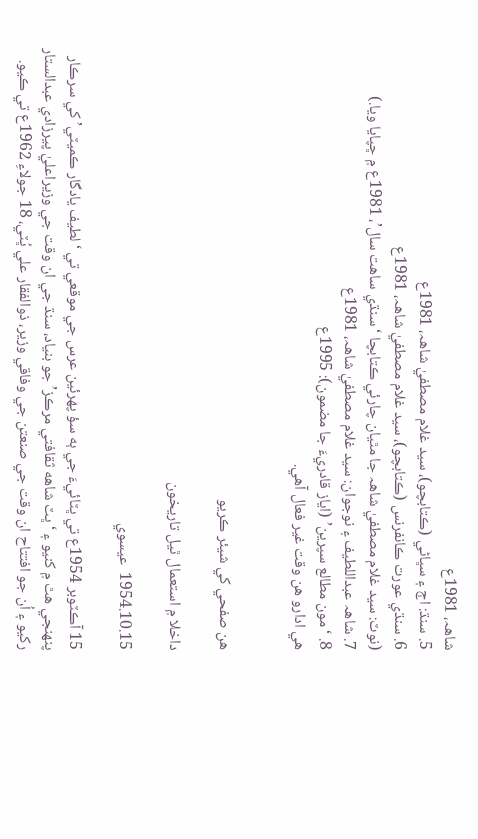شاھہ، 1981ع
5. سنڌ: اڄ ۽ سڀاڻي (ڪتابچو)، سيد غلام مصطفيٰ شاھہ، 1981ع
6. سنڌي عورت ڪانفرنس (ڪتابچو)، سيد غلام مصطفيٰ شاھہ، 1981ع
(نوٽ: سيد غلام مصطفيٰ شاھہ جا مٿيان چارئي ڪتابچا ‘سنڌي ساهت سال’، 1981ع ۾ ڇپايا ويا.)
7. شاھہ عبداللطيف ۽ نوجوان: سيد غلام مصطفيٰ شاھہ، 1981ع
8. ‘مون مطالع سپرين’ (اياز قادريءَ جا مضمون): 1995ع
هي ادارو هن وقت غير فعال آهي.


هن صفحي کي شيئر ڪريو

داخلا ۾ استعمال ٿيل تاريخون

1954.10.15  عيسوي

15 آڪٽوبر 1954ع تي ڀٽائيءَ جي ٻه سؤ پهرئين عرس جي موقعي تي ‘لطيف يادگار ڪميٽي’ کي سرڪار پنهنجي هٿ ۾ کنيو ۽ ‘ڀٽ شاهه ثقافتي مرڪز’ جو بنياد، سنڌ جي ان وقت جي وزيراعليٰ پيرزادي عبدالستار رکيو ۽ اُن جو افتتاح ان وقت جي صنعتن جي وفاقي وزير، ذوالفقار علي ڀُٽي، 18 جولاءِ 1962ع تي ڪيو.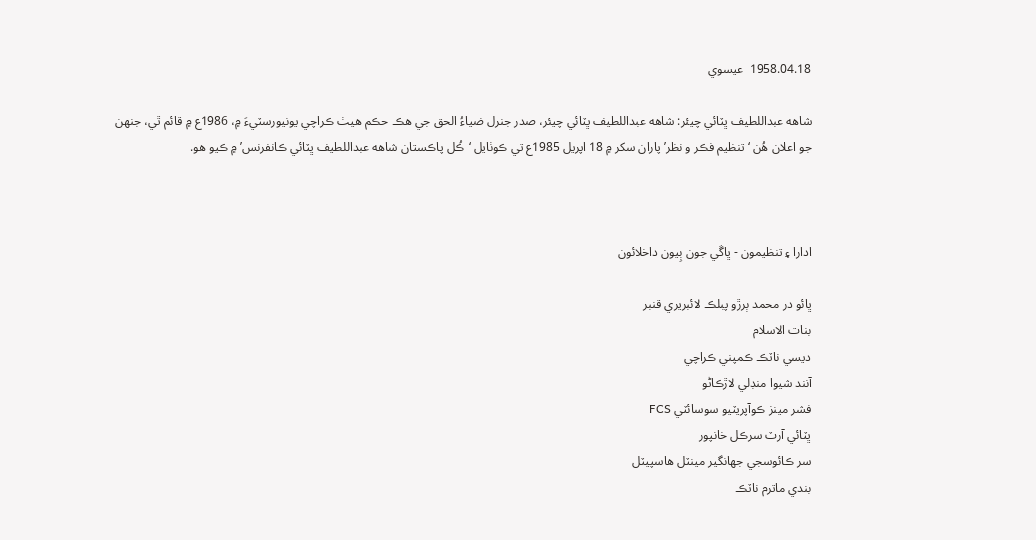1958.04.18  عيسوي

شاهه عبداللطيف ڀٽائي چيئر: شاهه عبداللطيف ڀٽائي چيئر، صدر جنرل ضياءُ الحق جي هڪ حڪم هيٺ ڪراچي يونيورسٽيءَ ۾، 1986ع ۾ قائم ٿي، جنهن جو اعلان هُن ‘تنظيم فڪر و نظر’ پاران سکر ۾ 18 اپريل 1985ع تي ڪوٺايل ‘ڪُل پاڪستان شاهه عبداللطيف ڀٽائي ڪانفرنس’ ۾ ڪيو هو.



ادارا ۽ تنظيمون - ڀاڱي جون ٻِيون داخلائون

ڀائو در محمد ٻرڙو پبلڪ لائبريري قنبر
بنات الاسلام
ديسي ناٽڪ ڪمپني ڪراچي
آنند شيوا منڊلي لاڙڪاڻو
فشر مينز ڪوآپريٽيو سوسائٽي FCS
ڀٽائي آرٽ سرڪل خانپور
سر ڪائوسجي جھانگير مينٽل هاسپيٽل
بندي ماترم ناٽڪ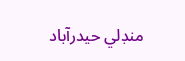منڊلي حيدرآباد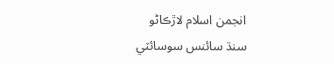انجمن اسلام لاڙڪاڻو
سنڌ سائنس سوسائٽي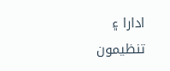ادارا ۽ تنظيمون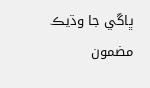ڀاڱي جا وڌيڪ مضمون